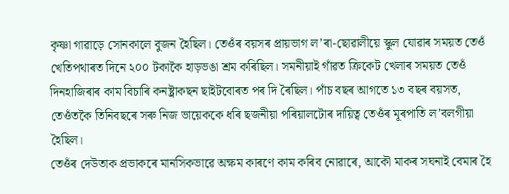কৃষ্ণা গাৱাড়ে সোনকালে বুজন হৈছিল। তেওঁৰ বয়সৰ প্ৰায়ভাগ ল’ৰা-ছোৱালীয়ে স্কুল যোৱাৰ সময়ত তেওঁ খেতিপথাৰত দিনে ২০০ টকাকৈ হাড়ভঙা শ্ৰম কৰিছিল। সমনীয়াই গাঁৱত ক্ৰিকেট খেলাৰ সময়ত তেওঁ দিনহাজিৰাৰ কাম বিচাৰি কনষ্ট্ৰাকছন ছাইটবোৰত পৰ দি ৰৈছিল। পাঁচ বছৰ আগতে ১৩ বছৰ বয়সত, তেওঁতকৈ তিনিবছৰে সৰু নিজ ভায়েককে ধৰি ছজনীয়া পৰিয়ালটোৰ দায়িত্ব তেওঁৰ মূৰপাতি ল’বলগীয়া হৈছিল।
তেওঁৰ দেউতাক প্ৰভাকৰে মানসিকভাৱে অক্ষম কাৰণে কাম কৰিব নোৱাৰে, আকৌ মাকৰ সঘনাই বেমাৰ হৈ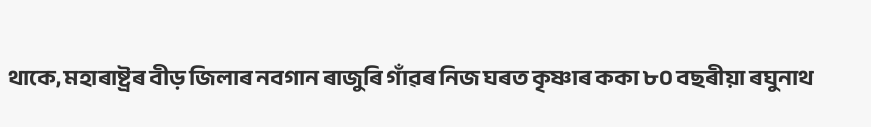থাকে, মহাৰাষ্ট্ৰৰ বীড় জিলাৰ নবগান ৰাজুৰি গাঁৱৰ নিজ ঘৰত কৃষ্ণাৰ ককা ৮০ বছৰীয়া ৰঘুনাথ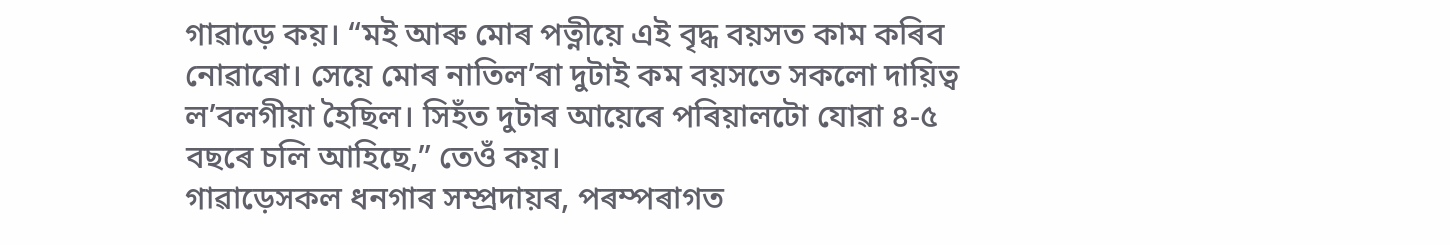গাৱাড়ে কয়। “মই আৰু মোৰ পত্নীয়ে এই বৃদ্ধ বয়সত কাম কৰিব নোৱাৰো। সেয়ে মোৰ নাতিল’ৰা দুটাই কম বয়সতে সকলো দায়িত্ব ল’বলগীয়া হৈছিল। সিহঁত দুটাৰ আয়েৰে পৰিয়ালটো যোৱা ৪-৫ বছৰে চলি আহিছে,” তেওঁ কয়।
গাৱাড়েসকল ধনগাৰ সম্প্ৰদায়ৰ, পৰম্পৰাগত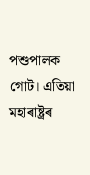পশুপালক গোট। এতিয়া মহাৰাষ্ট্ৰৰ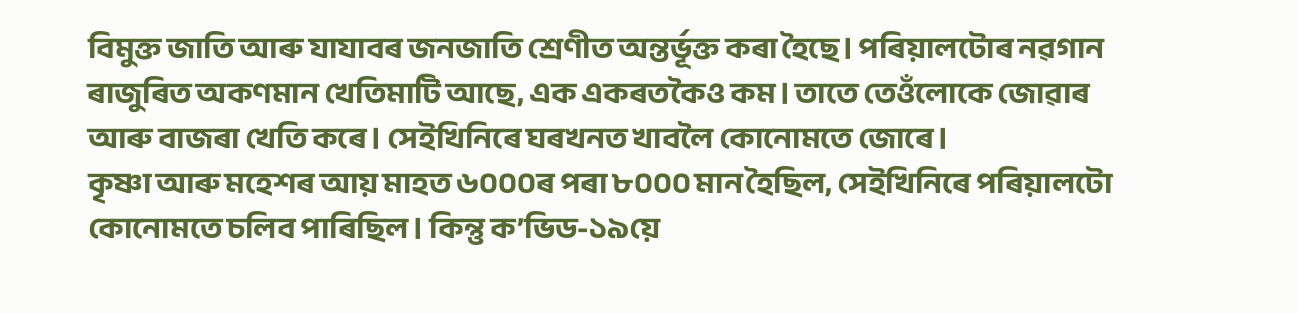বিমুক্ত জাতি আৰু যাযাবৰ জনজাতি শ্ৰেণীত অন্তৰ্ভূক্ত কৰা হৈছে। পৰিয়ালটোৰ নৱগান ৰাজুৰিত অকণমান খেতিমাটি আছে, এক একৰতকৈও কম। তাতে তেওঁলোকে জোৱাৰ আৰু বাজৰা খেতি কৰে। সেইখিনিৰে ঘৰখনত খাবলৈ কোনোমতে জোৰে।
কৃষ্ণা আৰু মহেশৰ আয় মাহত ৬০০০ৰ পৰা ৮০০০ মান হৈছিল, সেইখিনিৰে পৰিয়ালটো কোনোমতে চলিব পাৰিছিল। কিন্তু ক’ভিড-১৯য়ে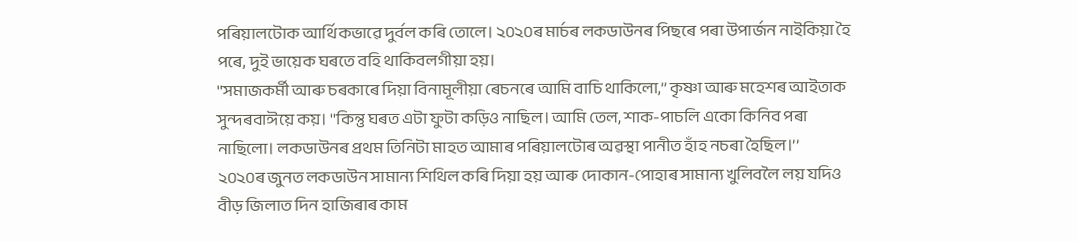পৰিয়ালটোক আৰ্থিকভাৱে দুৰ্বল কৰি তোলে। ২০২০ৰ মাৰ্চৰ লকডাউনৰ পিছৰে পৰা উপাৰ্জন নাইকিয়া হৈ পৰে, দুই ভায়েক ঘৰতে বহি থাকিবলগীয়া হয়।
''সমাজকৰ্মী আৰু চৰকাৰে দিয়া বিনামূলীয়া ৰেচনৰে আমি বাচি থাকিলো,’’ কৃষ্ণা আৰু মহেশৰ আইতাক সুন্দৰবাঈয়ে কয়। ''কিন্তু ঘৰত এটা ফুটা কড়িও নাছিল। আমি তেল, শাক-পাচলি একো কিনিব পৰা নাছিলো। লকডাউনৰ প্ৰথম তিনিটা মাহত আমাৰ পৰিয়ালটোৰ অৱস্থা পানীত হাঁহ নচৰা হৈছিল।’’
২০২০ৰ জুনত লকডাউন সামান্য শিথিল কৰি দিয়া হয় আৰু দোকান-পোহাৰ সামান্য খুলিবলৈ লয় যদিও বীড় জিলাত দিন হাজিৰাৰ কাম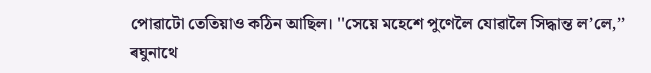পোৱাটো তেতিয়াও কঠিন আছিল। ''সেয়ে মহেশে পুণেলৈ যোৱালৈ সিদ্ধান্ত ল’লে,’’ ৰঘুনাথে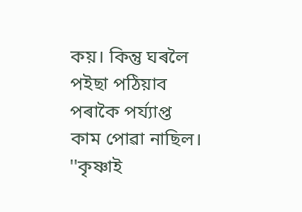কয়। কিন্তু ঘৰলৈ পইছা পঠিয়াব পৰাকৈ পৰ্য্যাপ্ত কাম পোৱা নাছিল। ''কৃষ্ণাই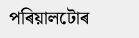পৰিয়ালটোৰ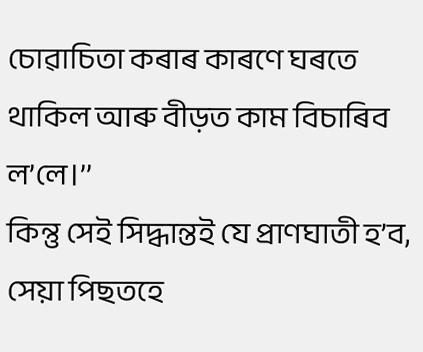চোৱাচিতা কৰাৰ কাৰণে ঘৰতে থাকিল আৰু বীড়ত কাম বিচাৰিব ল’লে।’’
কিন্তু সেই সিদ্ধান্তই যে প্ৰাণঘাতী হ’ব, সেয়া পিছতহে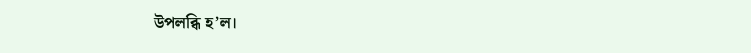উপলব্ধি হ’ল।